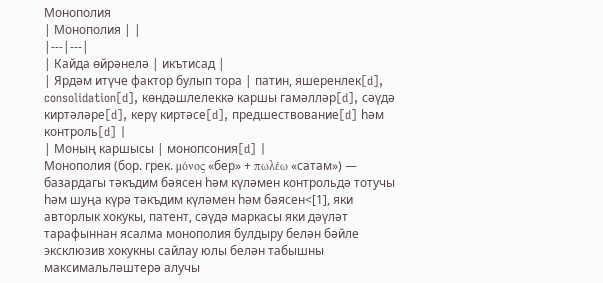Монополия
| Монополия | |
|---|---|
| Кайда өйрәнелә | икътисад |
| Ярдәм итүче фактор булып тора | патин, яшеренлек[d], consolidation[d], көндәшлелеккә каршы гамәлләр[d], сәүдә киртәләре[d], керү киртәсе[d], предшествование[d] һәм контроль[d] |
| Моның каршысы | монопсония[d] |
Монополия (бор. грек. μόνος «бер» + πωλέω «сатам») — базардагы тәкъдим бәясен һәм күләмен контрольдә тотучы һәм шуңа күрә тәкъдим күләмен һәм бәясен<[1], яки авторлык хокукы, патент, сәүдә маркасы яки дәүләт тарафыннан ясалма монополия булдыру белән бәйле эксклюзив хокукны сайлау юлы белән табышны максимальләштерә алучы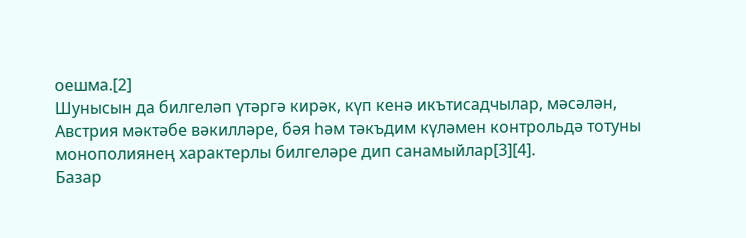оешма.[2]
Шунысын да билгеләп үтәргә кирәк, күп кенә икътисадчылар, мәсәлән, Австрия мәктәбе вәкилләре, бәя һәм тәкъдим күләмен контрольдә тотуны монополиянең характерлы билгеләре дип санамыйлар[3][4].
Базар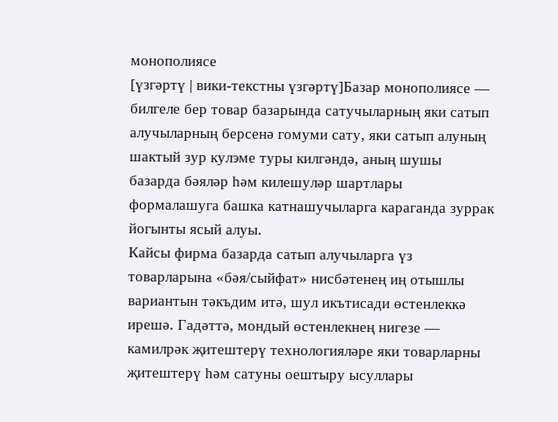монополиясе
[үзгәртү | вики-текстны үзгәртү]Базар монополиясе — билгеле бер товар базарында сатучыларның яки сатып алучыларның берсенә гомуми сату, яки сатып алуның шактый зур кулэме туры килгәндә, аның шушы базарда бәяләр һәм килешуләр шартлары формалашуга башка катнашучыларга караганда зуррак йогынты ясый алуы.
Кайсы фирма базарда сатып алучыларга үз товарларына «бәя/сыйфат» нисбәтенең иң отышлы вариантын тәкъдим итә, шул икътисади өстенлеккә ирешә. Гадәттә, мондый өстенлекнең нигезе — камилрәк җитештерү технологияләре яки товарларны җитештерү һәм сатуны оештыру ысуллары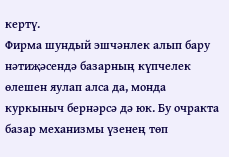кертү.
Фирма шундый эшчәнлек алып бару нәтиҗәсендә базарның күпчелек өлешен яулап алса да, монда куркыныч бернәрсә дә юк. Бу очракта базар механизмы үзенең төп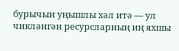бурычын уңышлы хәл итә — ул чикләнгән ресурсларның иң яхшы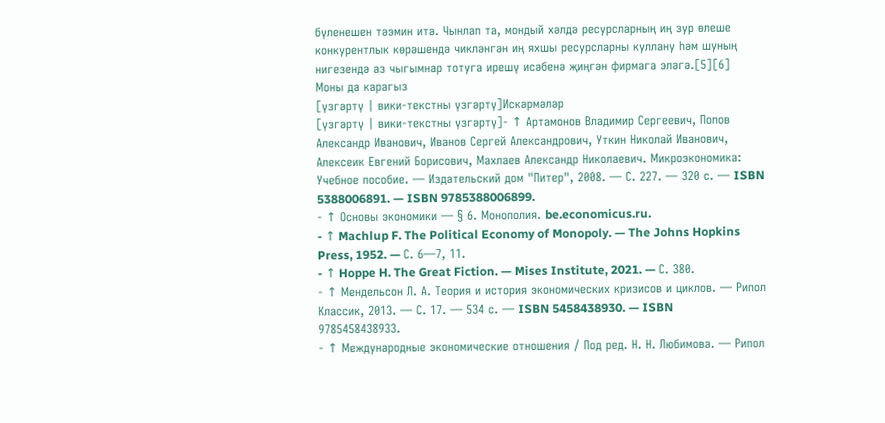бүленешен тәэмин итә. Чынлап та, мондый хәлдә ресурсларның иң зур өлеше конкурентлык көрәшендә чикләнгән иң яхшы ресурсларны куллану һәм шуның нигезендә аз чыгымнар тотуга ирешү исәбенә җиңгән фирмага эләгә.[5][6]
Моны да карагыз
[үзгәртү | вики-текстны үзгәртү]Искәрмәләр
[үзгәртү | вики-текстны үзгәртү]- ↑ Артамонов Владимир Сергеевич, Попов Александр Иванович, Иванов Сергей Александрович, Уткин Николай Иванович, Алексеик Евгений Борисович, Махлаев Александр Николаевич. Микроэкономика: Учебное пособие. — Издательский дом "Питер", 2008. — С. 227. — 320 с. — ISBN 5388006891. — ISBN 9785388006899.
- ↑ Основы экономики — § 6. Монополия. be.economicus.ru.
- ↑ Machlup F. The Political Economy of Monopoly. — The Johns Hopkins Press, 1952. — С. 6—7, 11.
- ↑ Hoppe H. The Great Fiction. — Mises Institute, 2021. — С. 380.
- ↑ Мендельсон Л. А. Теория и история экономических кризисов и циклов. — Рипол Классик, 2013. — С. 17. — 534 с. — ISBN 5458438930. — ISBN 9785458438933.
- ↑ Международные экономические отношения / Под ред. Н. Н. Любимова. — Рипол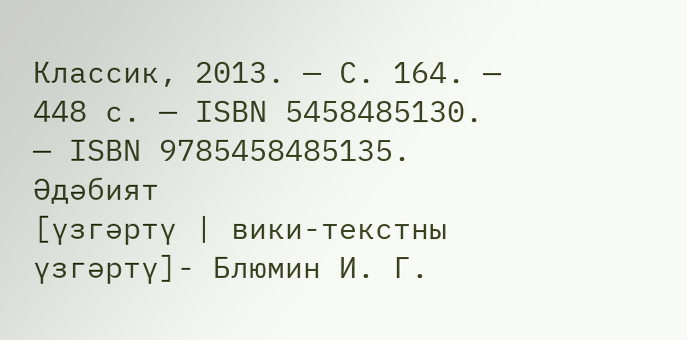Классик, 2013. — С. 164. — 448 с. — ISBN 5458485130. — ISBN 9785458485135.
Әдәбият
[үзгәртү | вики-текстны үзгәртү]- Блюмин И. Г.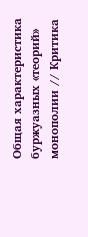Общая характеристика буржуазных «теорий» монополии // Критика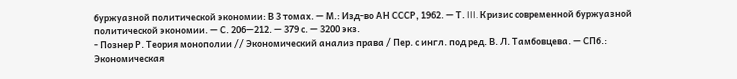буржуазной политической экономии: В 3 томах. — М.: Изд-во АН СССР, 1962. — Т. III. Кризис современной буржуазной политической экономии. — С. 206—212. — 379 с. — 3200 экз.
- Познер Р. Теория монополии // Экономический анализ права / Пер. с ингл. под ред. В. Л. Тамбовцева. — СПб.: Экономическая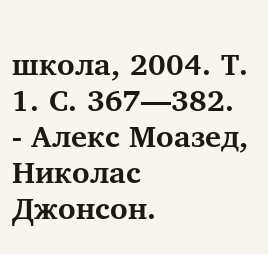школа, 2004. Т. 1. С. 367—382.
- Алекс Моазед, Николас Джонсон.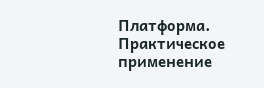Платформа. Практическое применение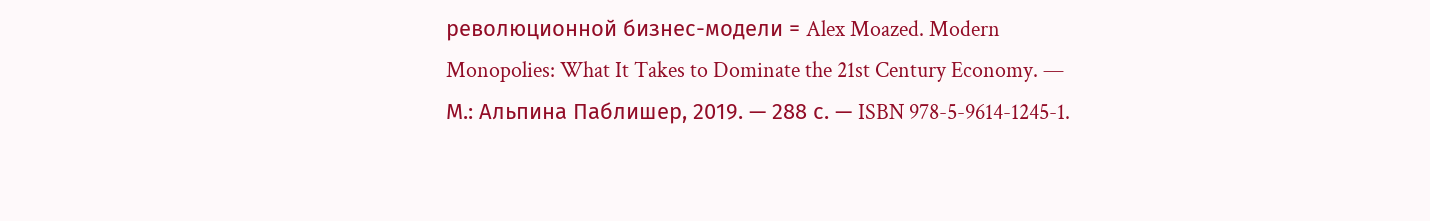революционной бизнес-модели = Alex Moazed. Modern Monopolies: What It Takes to Dominate the 21st Century Economy. — М.: Альпина Паблишер, 2019. — 288 с. — ISBN 978-5-9614-1245-1.